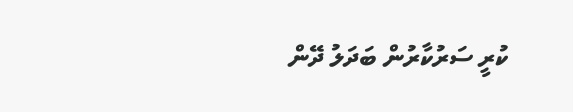ކުރީ ސަރުކާރުން ބަދަލު ދޭން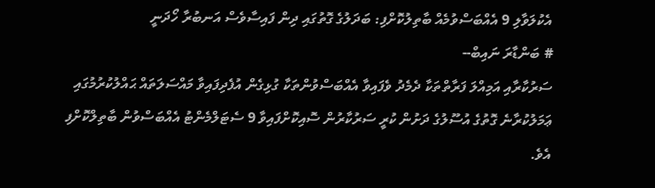އެކުލަވާލި 9 އެއްބަސްވުމެއް ބާތިލުކޮށްފި: ބަދަލުގެ ގޮތުގައި ދިން ފައިސާވެސް އަނބުރާ ހޯދަނީ
# ބަންޑާރަ ނައިބް--
ސަރުކާރާއި އަމިއްލަ ފަރާތްތަކާ ދެމެދު ވެފައިވާ އެއްބަސްވުންތަކާ ގުޅިގެން އުފެދިފައިވާ މައްސަލަތައް ޙައްލުކުރުމުގައި ޢަމަލުކުރާނެ ގޮތުގެ އުސޫލުގެ ދަށުން ކުރީ ސަރުކާރުން ސޮއިކޮށްފައިވާ 9 ސެޓަލްމެންޓު އެއްބަސްވުން ބާތިލްކޮށްފި އެވެ.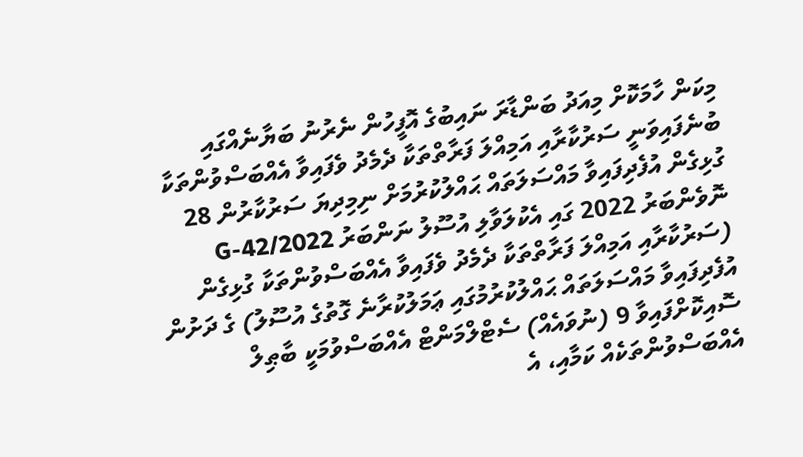މިކަން ހާމަކޮށް މިއަދު ބަންޑާރަ ނައިބުގެ އޮފީހުން ނެރުނު ބަޔާނެއްގައި ބުނެފައިވަނީ ސަރުކާރާއި އަމިއްލަ ފަރާތްތަކާ ދެމެދު ވެފައިވާ އެއްބަސްވުންތަކާ ގުޅިގެން އުފެދިފައިވާ މައްސަލަތައް ޙައްލުކުރުމަށް ނިމިދިޔަ ސަރުކާރުން 28 ނޮވެންބަރު 2022 ގައި އެކުލަވާލި އުސޫލު ނަންބަރު 2022/G-42 (ސަރުކާރާއި އަމިއްލަ ފަރާތްތަކާ ދެމެދު ވެފައިވާ އެއްބަސްވުންތަކާ ގުޅިގެން އުފެދިފައިވާ މައްސަލަތައް ޙައްލުކުރުމުގައި ޢަމަލުކުރާނެ ގޮތުގެ އުސޫލު) ގެ ދަށުން ސޮއިކޮށްފައިވާ 9 (ނުވައެއް) ސެޓްލްމަންޓް އެއްބަސްވުމަކީ ބާޠިލް އެއްބަސްވުންތަކެއް ކަމާއި، އެ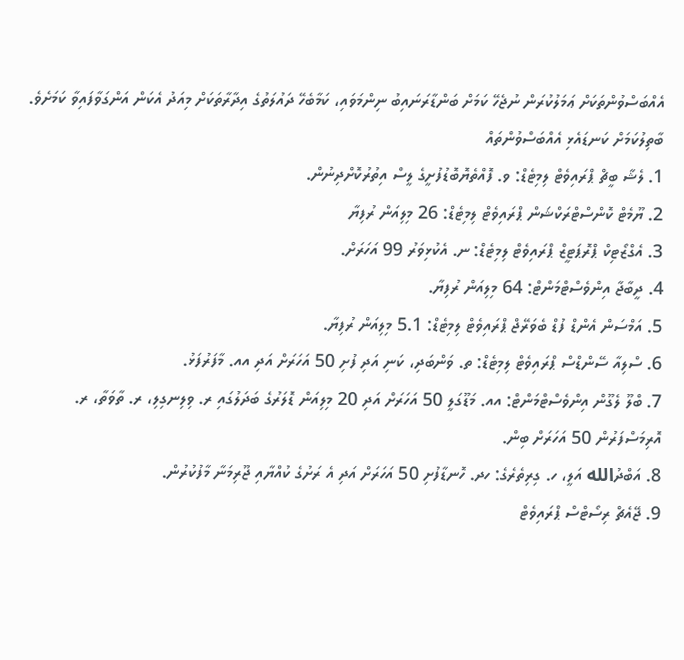އެއްބަސްވުންތަކަށް ޢަމަލުކުރަން ނުޖެހޭ ކަމަށް ބަންޑާރަނައިބު ނިންމަވައި، ކަމާބެހޭ ދައުލަތުގެ އިދާރާތަކަށް މިއަދު އެކަން އަންގަވާފައިވާ ކަމަށެވެ.
ބާތިލުކަމަށް ކަނޑައެޅި އެއްބަސްވުންތައް
1. ލެޝާ ބީޗް ޕްރައިވެޓް ލިމިޓެޑް: ވ. ފޮއްތެޔޮބޮޑުފުށީގެ ލީސް އިތުރުކޮށްދިނުން.
2. ޔޫމެޓް ކޮންސްޓްރަކްޝަން ޕްރައިވެޓް ލިމިޓެޑް: 26 މިލިއަން ރުފިޔާ
3. އެގްޒޯޓިކް ޕްރޮޕަޓީޒް ޕްރައިވެޓް ލިމިޓެޑް: ނ. އެކުޅިވަރު 99 އަހަރަށް.
4. ދީބާޖާ އިންވެސްޓްމަންޓް: 64 މިލިއަން ރުފިޔާ.
5. އަމްސަން އެންޑް ފުޑް ބެވަރޭޖް ޕްރައިވެޓް ލިމިޓެޑް: 5.1 މިލިއަން ރުފިޔާ.
6. ސްލިއާ ސޭންޑްސް ޕްރައިވެޓް ލިމިޓެޑް: ތ. ވަންބަދި، ކަނި އަދި ފުށި 50 އަހަރަށް އަދި އއ. މާފަރުފަޅު.
7. ބްލޫ ލެގޫން އިންވެސްޓްމަންޓް: އއ. މަޑޫގަލީ 50 އަހަރަށް އަދި 20 މިލިއަން ޑޮލަރުގެ ބަދަލުގައި ރ. ވިލިނގިލި، ރ. ތާވަތާ، ރ. އޮރިމަސްފަރުން 50 އަހަރަށް ބިން.
8. އަބްދުالله އަލީ، ހ. ގިރިތެރެގެ: ހދ. ހޮނޑާފުށި 50 އަހަރަށް އަދި އެ ރަށުގެ ކުއްޔާއި ޖޫރިމަނާ މާފުކުރުން.
9. ޖޭއެޗް ރިސޯޓްސް ޕްރައިވެޓް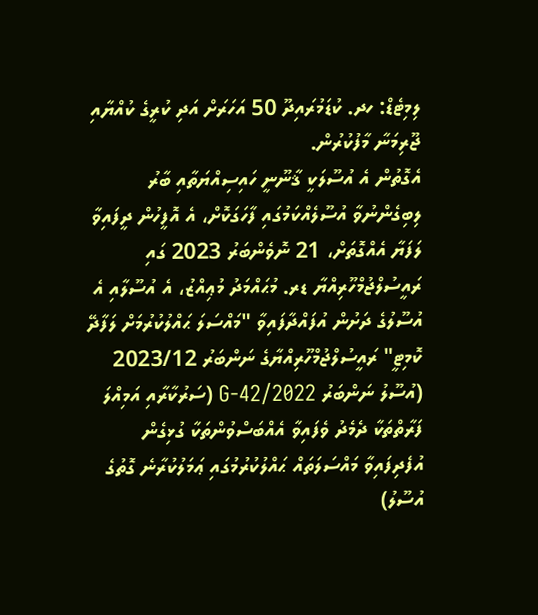ލިމިޓެޑް: ހދ. ކުޑަމުރައިދޫ 50 އަހަރަށް އަދި ކުރީގެ ކުއްޔާއި ޖޫރިމަނާ މާފުކުރުން.
އެގޮތުން އެ އުސޫލަކީ ޤާނޫނީ ހައިސިއްޔަތާއި ބާރު ލިބިގެންނުވާ އުސޫލެއްކަމުގައި ފާހަގަކޮށް، އެ އޮފީހުން ދީފައިވާ ލަފަޔާ އެއްގޮތަށް، 21 ނޮވެންބަރު 2023 ގައި ރައީސުލްޖުމްހޫރިއްޔާ ޑރ. މުޙައްމަދު މުޢިއްޒު، އެ އުސޫލާއި އެ އުސޫލުގެ ދަށުން އުފައްދާފައިވާ "މައްސަލަ ޙައްލުކުރުމަށް ލަފާދޭ ކޮމިޓީ" ރައީސުލްޖުމްހޫރިއްޔާގެ ނަންބަރު 2023/12 (އުސޫލު ނަންބަރު 2022/G-42 (ސަރުކާރާއި އަމިއްލަ ފަރާތްތަކާ ދެމެދު ވެފައިވާ އެއްބަސްވުންތަކާ ގުޅިގެން އުފެދިފައިވާ މައްސަލަތައް ޙައްލުކުރުމުގައި ޢަމަލުކުރާނެ ގޮތުގެ އުސޫލު)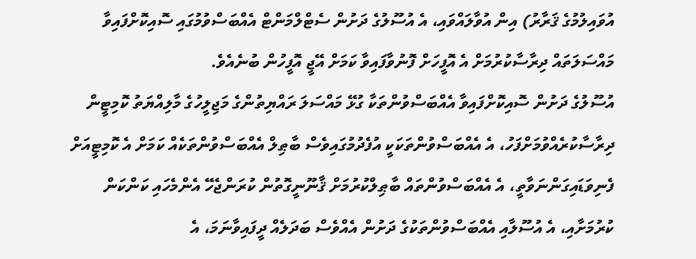އުވައިލުމުގެ ޤަރާރު) އިން އުވާލައްވައި، އެ އުސޫލުގެ ދަށުން ސެޓްލްމަންޓް އެއްބަސްވުމުގައި ސޮއިކޮށްފައިވާ މައްސަލަތައް ދިރާސާކުރުމަށް އެ އޮފީހަށް ފޮނުވާފައިވާ ކަމަށް އޭޖީ އޮފީހުން ބުނެއެވެ.
އުސޫލުގެ ދަށުން ސޮއިކޮށްފައިވާ އެއްބަސްވުންތަކާ ގުޅޭ މައްސަލަ ރައްޔިތުންގެ މަޖިލީހުގެ މާލިއްޔަތު ކޮމިޓީން ދިރާސާކުރެއްވުމަށްފަހު، އެ އެއްބަސްވުންތަކަކީ އުފެދުމުގައިވެސް ބާޠިލް އެއްބަސްވުންތަކެއް ކަމަށް އެ ކޮމިޓީއަށް ފެނިވަޑައިގަންނަވާތީ، އެ އެއްބަސްވުންތައް ބާޠިލްކުރުމަށް ޤާނޫނީގޮތުން ކުރަންޖެހޭ އެންމެހައި ކަންކަން ކުރުމަށާއި، އެ އުސޫލާއި އެއްބަސްވުންތަކުގެ ދަށުން އެއްވެސް ބަދަލެއް ދީފައިވާނަމަ، އެ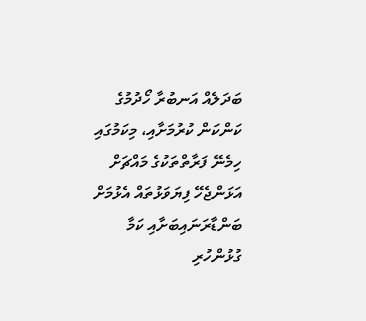ބަދަލެއް އަނބުރާ ހޯދުމުގެ ކަންކަން ކުރުމަށާއި، މިކަމުގައި ހިމެނޭ ފަރާތްތަކުގެ މައްޗަށް އަޅަންޖެހޭ ފިޔަވަޅުތައް އެޅުމަށް ބަންޑާރަނައިބަށާއި ކަމާ ގުޅުންހުރި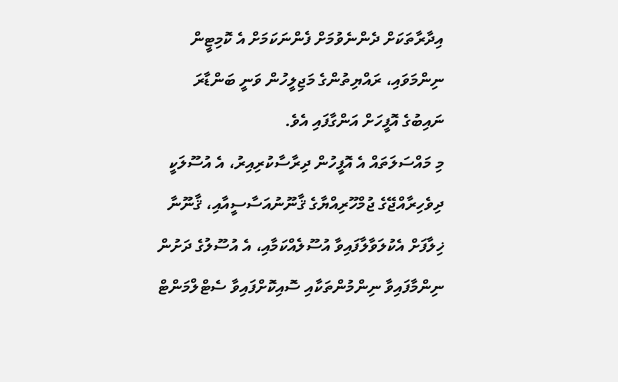އިދާރާތަކަށް ދެންނެވުމަށް ފެންނަކަމަށް އެ ކޮމިޓީން ނިންމަވައި، ރައްޔިތުންގެ މަޖިލީހުން ވަނީ ބަންޑާރަ ނައިބުގެ އޮފީހަށް އަންގާފައި އެވެ.
މި މައްސަލަތައް އެ އޮފީހުން ދިރާސާކުރިއިރު، އެ އުސޫލަކީ ދިވެހިރާއްޖޭގެ ޖުމްހޫރިއްޔާގެ ޤާނޫނުއަސާސީއާއި، ޤާނޫނާ ޚިލާފަށް އެކުލަވާލާފައިވާ އުސޫލެއްކަމާއި، އެ އުސޫލުގެ ދަށުން ނިންމާފައިވާ ނިންމުންތަކާއި ސޮއިކޮށްފައިވާ ސެޓްލްމަންޓް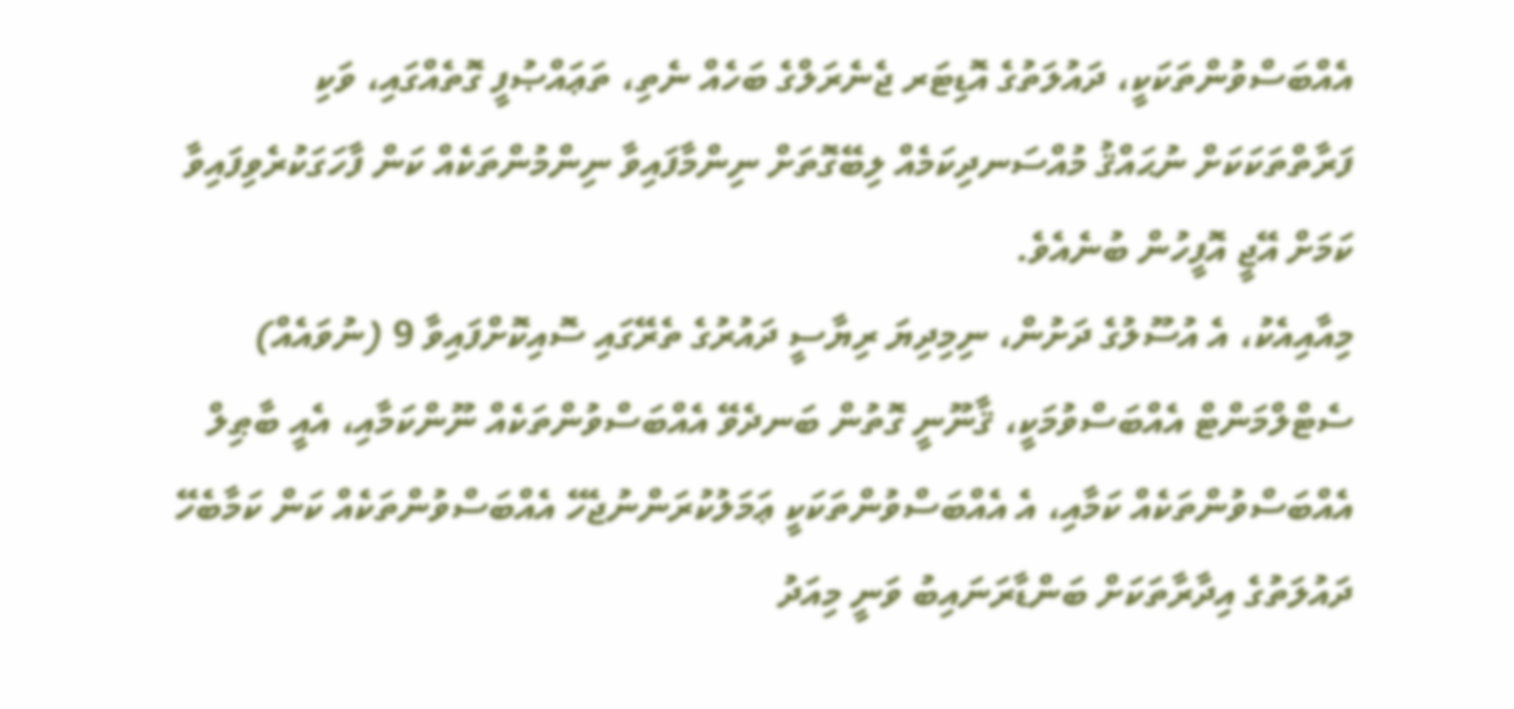އެއްބަސްވުންތަކަކީ، ދައުލަތުގެ އޮޑިޓަރ ޖެނެރަލްގެ ބަހެއް ނެތި، ތަޢައްޞުފީ ގޮތެއްގައި، ވަކި ފަރާތްތަކަކަށް ނުޙައްޤު މުއްސަނދިކަމެއް ލިބޭގޮތަށް ނިންމާފައިވާ ނިންމުންތަކެއް ކަން ފާހަގަކުރެވިފައިވާ ކަމަށް އޭޖީ އޮފީހުން ބުނެއެވެ.
މިއާއިއެކު، އެ އުސޫލުގެ ދަށުން، ނިމިދިޔަ ރިޔާސީ ދައުރުގެ ތެރޭގައި ސޮއިކޮށްފައިވާ 9 (ނުވައެއް) ސެޓްލްމަންޓް އެއްބަސްވުމަކީ، ޤާނޫނީ ގޮތުން ބަނދެވޭ އެއްބަސްވުންތަކެއް ނޫންކަމާއި، އެއީ ބާޠިލް އެއްބަސްވުންތަކެއް ކަމާއި، އެ އެއްބަސްވުންތަކަކީ ޢަމަލުކުރަންނުޖެހޭ އެއްބަސްވުންތަކެއް ކަން ކަމާބެހޭ ދައުލަތުގެ އިދާރާތަކަށް ބަންޑާރަނައިބު ވަނީ މިއަދު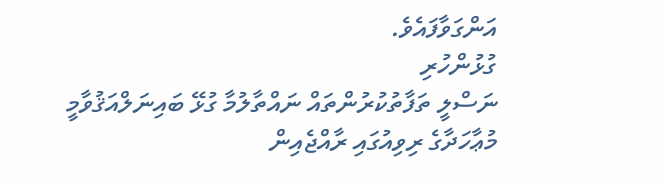އަންގަވާފައެވެ.
ގުޅުންހުރި
ނަސްލީ ތަފާތުކުރުންތައް ނައްތާލުމާ ގުޅޭ ބައިނަލްއަޤުވާމީ މުޢާހަދާގެ ރިވިއުގައި ރާއްޖެއިން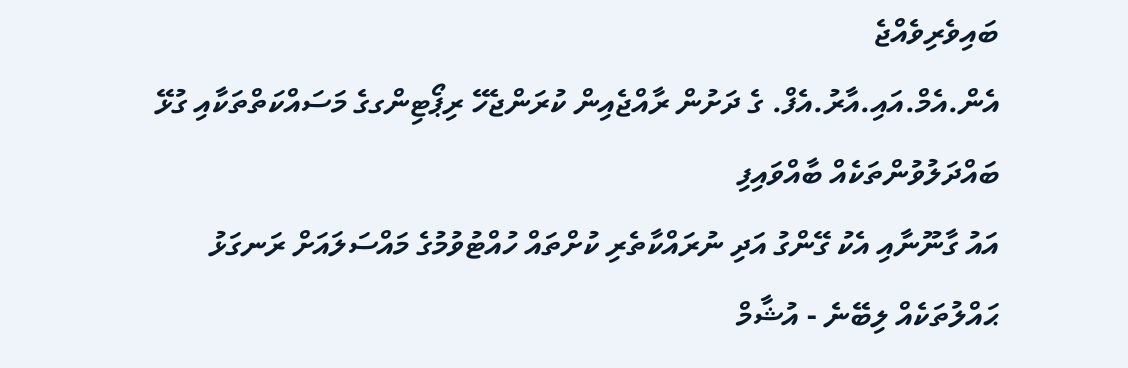ބައިވެރިވެއްޖެ
އެން.އެމް.އައި.އާރު.އެފް. ގެ ދަށުން ރާއްޖެއިން ކުރަންޖެހޭ ރިޕޯޓިންގގެ މަސައްކަތްތަކާއި ގުޅޭ ބައްދަލުވުންތަކެއް ބާއްވައިފި
އައު ގާނޫނާއި އެކު ގޭންގު އަދި ނުރައްކާތެރި ކުށްތައް ހުއްޓުވުމުގެ މައްސަލައަށް ރަނގަޅު ޙައްލުތަކެއް ލިބޭނެ - އުޝާމް